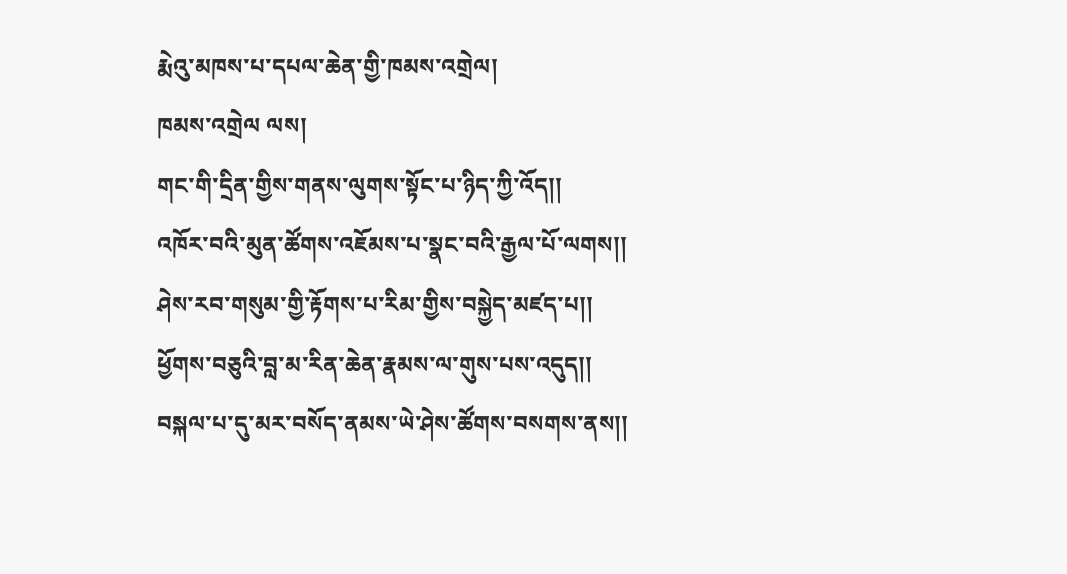རྨེའུ་མཁས་པ་དཔལ་ཆེན་གྱི་ཁམས་འགྲེལ།
ཁམས་འགྲེལ ལས།
གང་གི་དྲིན་གྱིས་གནས་ལུགས་སྟོང་པ་ཉིད་ཀྱི་འོད།།
འཁོར་བའི་མུན་ཚོགས་འཇོམས་པ་སྣང་བའི་རྒྱལ་པོ་ལགས།།
ཤེས་རབ་གསུམ་གྱི་རྟོགས་པ་རིམ་གྱིས་བསྐྱེད་མཛད་པ།།
ཕྱོགས་བཅུའི་བླ་མ་རིན་ཆེན་རྣམས་ལ་གུས་པས་འདུད།།
བསྐལ་པ་དུ་མར་བསོད་ནམས་ཡེ་ཤེས་ཚོགས་བསགས་ནས།།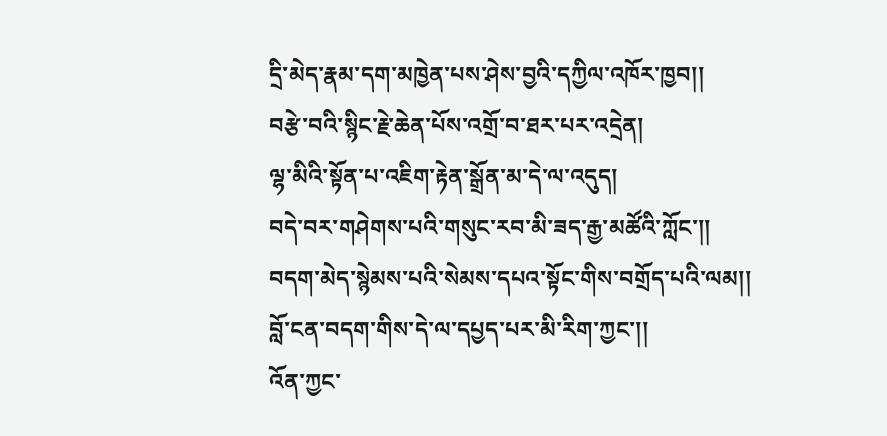དྲི་མེད་རྣམ་དག་མཁྱེན་པས་ཤེས་བྱའི་དཀྱིལ་འཁོར་ཁྱབ།།
བརྩེ་བའི་སྙིང་རྗེ་ཆེན་པོས་འགྲོ་བ་ཐར་པར་འདྲེན།
ལྷ་མིའི་སྟོན་པ་འཇིག་རྟེན་སྒྲོན་མ་དེ་ལ་འདུད།
བདེ་བར་གཤེགས་པའི་གསུང་རབ་མི་ཟད་རྒྱ་མཚོའི་ཀློང་།།
བདག་མེད་སྙེམས་པའི་སེམས་དཔའ་སྟོང་གིས་བགྲོད་པའི་ལམ།།
བློ་ངན་བདག་གིས་དེ་ལ་དཔྱད་པར་མི་རིག་ཀྱང་།།
འོན་ཀྱང་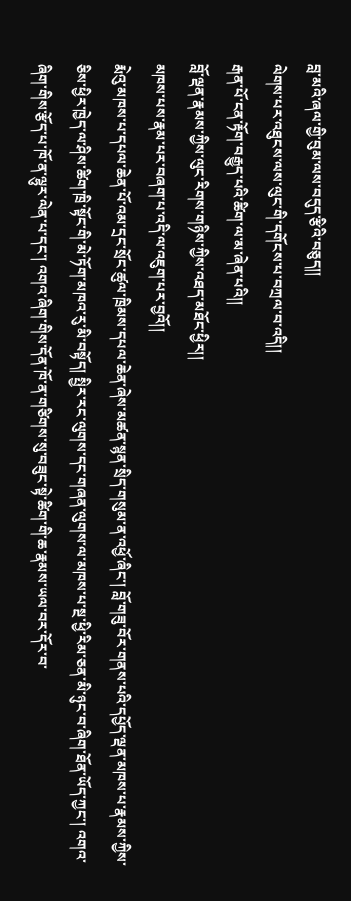བླ་མའི་ཞལ་གྱི་བུམ་ལས་བདུད་རྩིའི་བཅུད།།
ལེགས་པར་འཐུངས་ལས་ལུང་གི་དགོངས་པ་བཀྲལ་བ་འདི།།
རྒན་པོ་ངན་རྟོག་བརྒྱུད་པའི་ཚིག་ལ་མ་ཞེན་པའི།།
བློ་ལྡན་རྣམས་ཀྱིས་ལུང་རིགས་གཉིས་ཀྱིས་འཐད་མཐོང་ཕྱིར།།
མཁས་པས་རྣམ་པར་བཞག་པ་འདི་ལ་འཇུག་པར་བྱའོ།།
རྨེའུ་མཁས་པ་དཔལ་ཆེན་པོ་འམ་དྲང་སྲོང་ཚུལ་ཁྲིམས་དཔལ་ཆེན་ཞེས་མཚན་སྙན་སྲིད་གསུམ་ན་འཕྱོ་ཞིང་། བློ་གཟུ་བོར་གནས་པའི་དཔྱོད་ལྡན་མཁས་པ་རྣམས་ཀྱིས་ཅིས་ཕྱིར་ཁྱེད་ལ་ཤིས་ཚིག་ཁྲི་སྟོང་གི་མེ་ཏོག་མཁའ་རུ་མི་བསྟོད། སྤྱིར་རང་ལུགས་དང་གཞན་ལུགས་ལ་མཁས་པ་སྔ་ཕྱི་རིམ་ཅན་མི་ཉུང་བ་ཞིག་ཐོན་ཡོད་ཀྱང་། འགའ་ཞིག་གིས་རྩོད་པ་ཁོ་ན་ལྷུར་ལེན་པ་དང་། འགའ་ཞིག་གིས་དོན་ཁོ་ན་གཙིགས་སུ་བཟུང་སྟེ་ཚིག་གི་ཆ་རྣམས་ཡལ་བར་དོར་བ་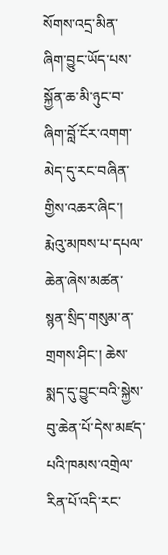སོགས་འདྲ་མིན་ཞིག་བྱུང་ཡོད་པས་སྐྱོན་ཆ་མི་ཉུང་བ་ཞིག་བློ་ངོར་འགག་མེད་དུ་རང་བཞིན་གྱིས་འཆར་ཞིང་། རྨེའུ་མཁས་པ་དཔལ་ཆེན་ཞེས་མཚན་སྙན་སྲིད་གསུམ་ན་གྲགས་ཤིང་། ཆེས་སྨད་དུ་བྱུང་བའི་སྐྱེས་བུ་ཆེན་པོ་དེས་མཛད་པའི་ཁམས་འགྲེལ་རིན་པོ་འདི་རང་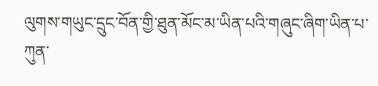ལུགས་གཡུང་དྲུང་བོན་གྱི་ཐུན་མོང་མ་ཡིན་པའི་གཞུང་ཞིག་ཡིན་པ་ཀུན་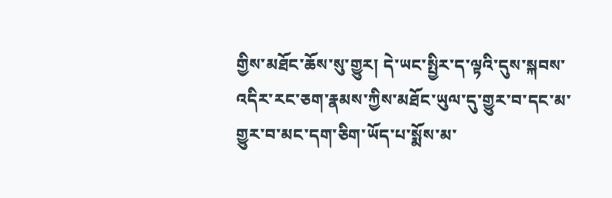གྱིས་མཐོང་ཆོས་སུ་གྱུར། དེ་ཡང་སྤྱིར་ད་ལྟའི་དུས་སྐབས་འདིར་རང་ཅག་རྣམས་ཀྱིས་མཐོང་ཡུལ་དུ་གྱུར་བ་དང་མ་གྱུར་བ་མང་དག་ཅིག་ཡོད་པ་སྨོས་མ་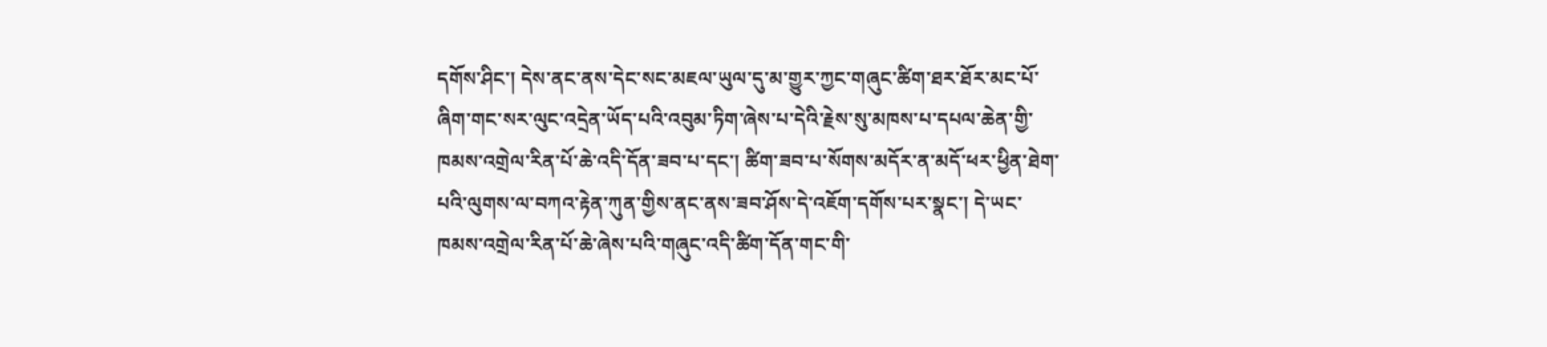དགོས་ཤིང་། དེས་ནང་ནས་དེང་སང་མཇལ་ཡུལ་དུ་མ་གྱུར་ཀྱང་གཞུང་ཚིག་ཐར་ཐོར་མང་པོ་ཞིག་གང་སར་ལུང་འདྲེན་ཡོད་པའི་འབུམ་ཏིག་ཞེས་པ་དེའི་རྗེས་སུ་མཁས་པ་དཔལ་ཆེན་གྱི་ཁམས་འགྲེལ་རིན་པོ་ཆེ་འདི་དོན་ཟབ་པ་དང་། ཚིག་ཟབ་པ་སོགས་མདོར་ན་མདོ་ཕར་ཕྱིན་ཐེག་པའི་ལུགས་ལ་བཀའ་རྟེན་ཀུན་གྱིས་ནང་ནས་ཟབ་ཤོས་དེ་འཇོག་དགོས་པར་སྣང་། དེ་ཡང་ཁམས་འགྲེལ་རིན་པོ་ཆེ་ཞེས་པའི་གཞུང་འདི་ཚིག་དོན་གང་གི་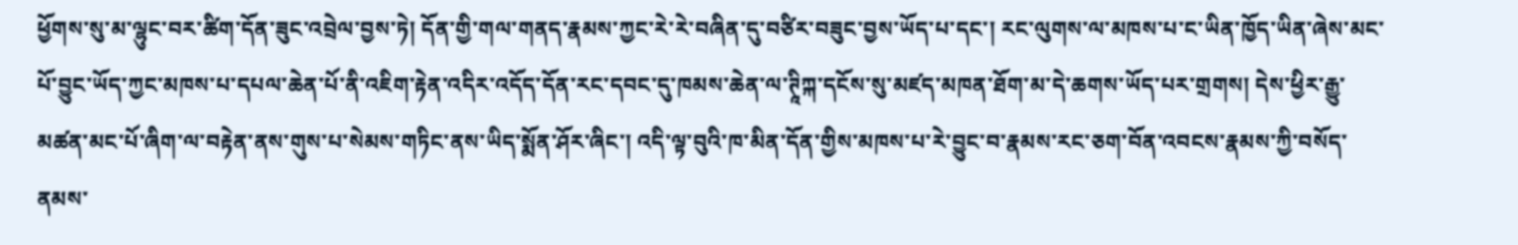ཕྱོགས་སུ་མ་ལྷུང་བར་ཚིག་དོན་ཟུང་འབྲེལ་བྱས་ཏེ། དོན་གྱི་གལ་གནད་རྣམས་ཀྱང་རེ་རེ་བཞིན་དུ་བཙིར་བཟུང་བྱས་ཡོད་པ་དང་། རང་ལུགས་ལ་མཁས་པ་ང་ཡིན་ཁྱོད་ཡིན་ཞེས་མང་པོ་བྱུང་ཡོད་ཀྱང་མཁས་པ་དཔལ་ཆེན་པོ་ནི་འཇིག་རྟེན་འདིར་འདོད་དོན་རང་དབང་དུ་ཁམས་ཆེན་ལ་ཊཱིཀྐ་དངོས་སུ་མཛད་མཁན་ཐོག་མ་དེ་ཆགས་ཡོད་པར་གྲགས། དེས་ཕྱིར་རྒྱུ་མཚན་མང་པོ་ཞིག་ལ་བརྟེན་ནས་གུས་པ་སེམས་གཏིང་ནས་ཡིད་སྨོན་ཤོར་ཞིང་། འདི་ལྟ་བུའི་ཁ་མིན་དོན་གྱིས་མཁས་པ་རེ་བྱུང་བ་རྣམས་རང་ཅག་བོན་འབངས་རྣམས་ཀྱི་བསོད་ནམས་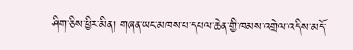ཤིག་ཅིས་ཕྱིར་མིན། གཞན་ཡང་མཁས་པ་དཔལ་ཆེན་གྱི་ཁམས་འགྲེལ་འདིས་མདོ་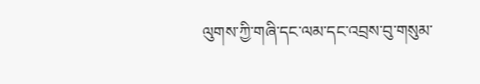ལུགས་ཀྱི་གཞི་དང་ལམ་དང་འབྲས་བུ་གསུམ་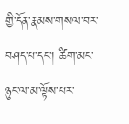གྱི་དོན་རྣམས་གསལ་བར་བཤད་པ་དང་། ཚིག་མང་ཉུང་ལ་མ་ལྟོས་པར་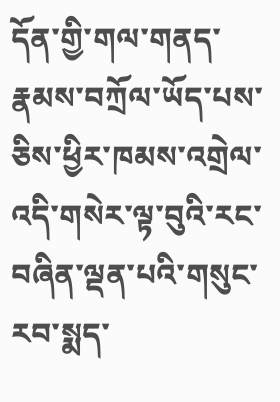དོན་གྱི་གལ་གནད་རྣམས་བཀྲོལ་ཡོད་པས་ཅིས་ཕྱིར་ཁམས་འགྲེལ་འདི་གསེར་ལྟ་བུའི་རང་བཞིན་ལྡན་པའི་གསུང་རབ་སྨད་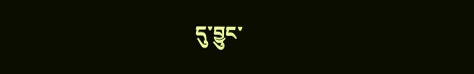དུ་བྱུང་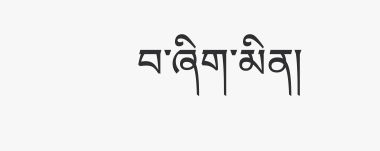བ་ཞིག་མིན།